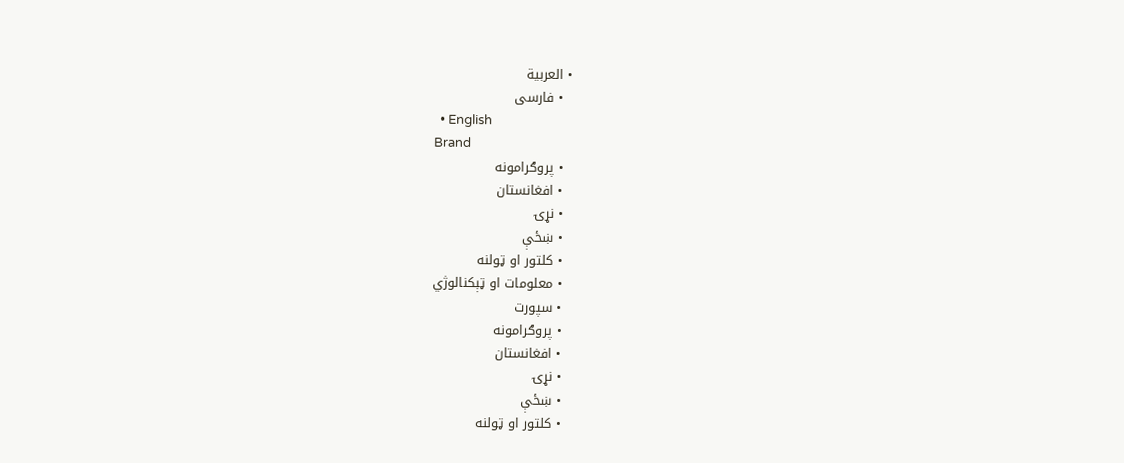• العربية
  • فارسی
  • English
Brand
  • پروګرامونه
  • افغانستان
  • نړۍ
  • ښځې
  • کلتور او ټولنه
  • معلومات او ټېکنالوژي
  • سپورت
  • پروګرامونه
  • افغانستان
  • نړۍ
  • ښځې
  • کلتور او ټولنه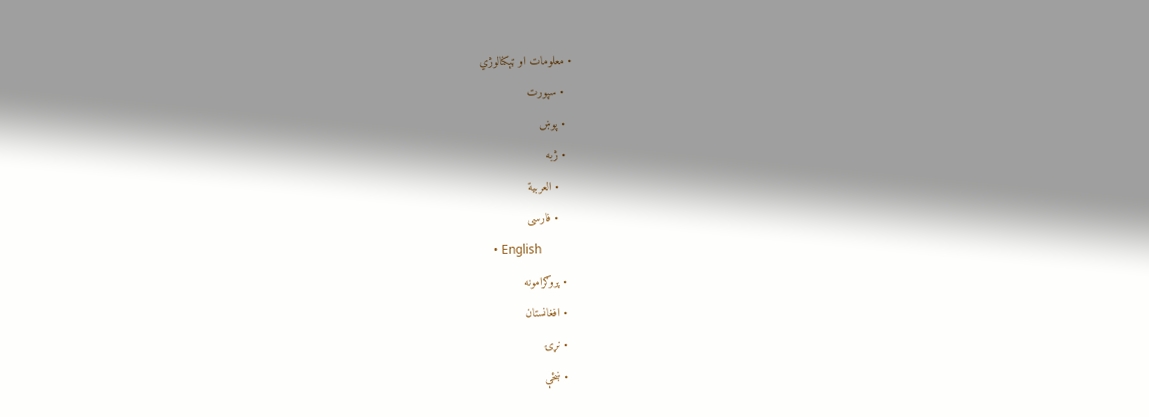• معلومات او ټېکنالوژي
  • سپورت
  • پوښ
  • ژبه
    • العربية
    • فارسی
    • English
  • پروګرامونه
  • افغانستان
  • نړۍ
  • ښځې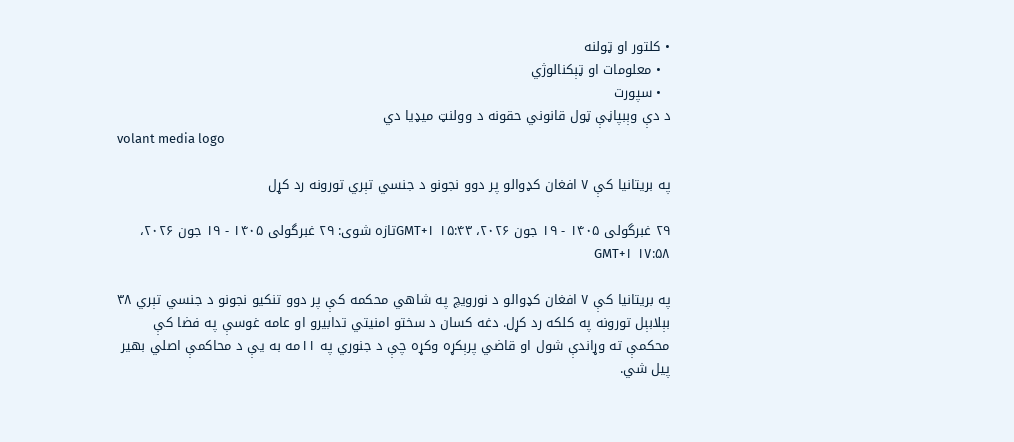• کلتور او ټولنه
  • معلومات او ټېکنالوژي
  • سپورت
د دې وېبپاڼې ټول قانوني حقونه د وولنټ میډیا دي
volant media logo

په بریتانیا کې ۷ افغان کډوالو پر دوو نجونو د جنسي تېري تورونه رد کړل

۲۹ غبرگولی ۱۴۰۵ - ۱۹ جون ۲۰۲۶، ۱۵:۴۳ GMT+۱تازه شوی: ۲۹ غبرگولی ۱۴۰۵ - ۱۹ جون ۲۰۲۶، ۱۷:۵۸ GMT+۱

په بریتانیا کې ۷ افغان کډوالو د نورویچ په شاهي محکمه کې پر دوو تنکیو نجونو د جنسي تېري ۳۸ بېلابېل تورونه په کلکه رد کړل. دغه کسان د سختو امنیتي تدابیرو او عامه غوسې په فضا کې محکمې ته وړاندې شول او قاضي پرېکړه وکړه چې د جنوري په ۱۱مه به یې د محاکمې اصلي بهیر پیل شي.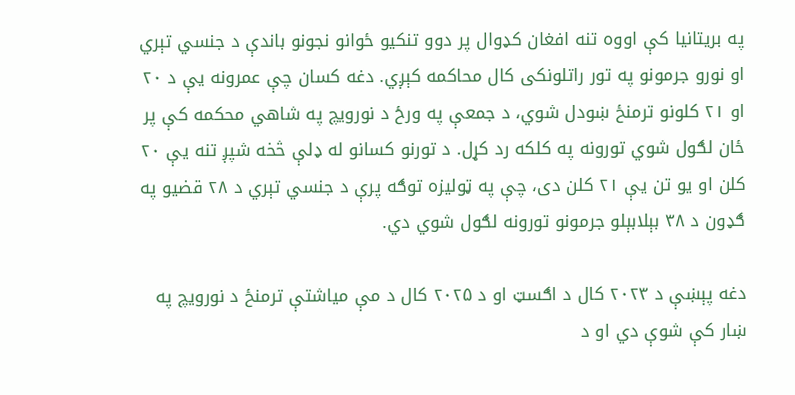په بریتانیا کې اووه تنه افغان کډوال پر دوو تنکیو ځوانو نجونو باندې د جنسي تېري او نورو جرمونو په تور راتلونکی کال محاکمه کېږي. دغه کسان چې عمرونه یې د ۲۰ او ۲۱ کلونو ترمنځ ښودل شوي، د جمعې په ورځ د نورویچ په شاهي محکمه کې پر ځان لګول شوي تورونه په کلکه رد کړل. د تورنو کسانو له ډلې څخه شپږ تنه یې ۲۰ کلن او یو تن یې ۲۱ کلن دی، چې په ټولیزه توګه پرې د جنسي تېري د ۲۸ قضیو په ګډون د ۳۸ بېلابېلو جرمونو تورونه لګول شوي دي.

دغه پېښې د ۲۰۲۳ کال د اګسټ او د ۲۰۲۵ کال د مې میاشتې ترمنځ د نورویچ په ښار کې شوې دي او د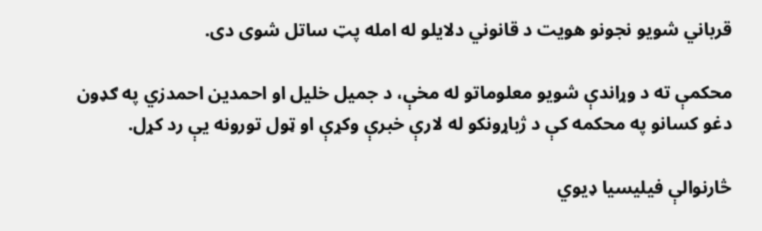قرباني شویو نجونو هویت د قانوني دلایلو له امله پټ ساتل شوی دی.

محکمې ته د وړاندې شویو معلوماتو له مخې، د جمیل خلیل او احمدین احمدزي په ګډون دغو کسانو په محکمه کې د ژباړونکو له لارې خبرې وکړې او ټول تورونه یې رد کړل.

څارنوالې فیلیسیا ډیوي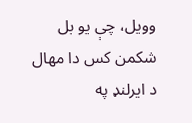وویل، چې یو بل شکمن کس دا مهال د ایرلنډ په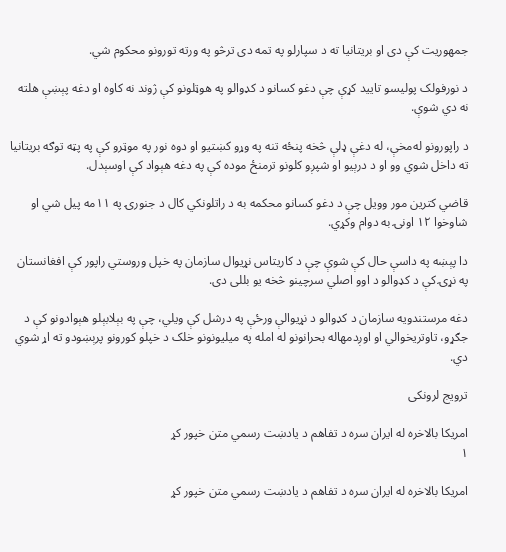جمهوریت کې دی او بریتانیا ته د سپارلو په تمه دی ترڅو په ورته تورونو محکوم شي.

د نورفولک پولیسو تایید کړې چې دغو کسانو د کډوالو په هوټلونو کې ژوند نه کاوه او دغه پېښې هلته نه دي شوې.

د راپورونو له‌مخې، له دغې ډلې څخه پنځه تنه په وړو کښتیو او دوه نور په موټرو کې په پټه توګه بریتانیا ته داخل شوي وو او د درېیو او شپږو کلونو ترمنځ موده کې په دغه هېواد کې اوسېدل.

قاضي کترین مور وویل چې د دغو کسانو محکمه به د راتلونکي کال د جنورۍ په ۱۱مه پیل شي او شاوخوا ۱۲ اونۍ به دوام وکړي.

دا پېښه په داسې حال کې شوې چې د کاریتاس نړیوال سازمان په خپل وروستي راپور کې افغانستان په نړۍ کې د کډوالو د اوو اصلي سرچینو څخه یو بللی دی.

دغه مرستندویه سازمان د کډوالو د نړیوالې ورځې په درشل کې ویلي، چې په بېلابېلو هېوادونو کې د جګړو، تاوتریخوالي او اوږدمهاله بحرانونو له امله په میلیونونو خلک د خپلو کورونو پرېښودو ته اړ شوي دي.

ترویج لرونکی

امریکا بالاخره له ایران سره د تفاهم د یادښت رسمي متن خپور کړ
۱

امریکا بالاخره له ایران سره د تفاهم د یادښت رسمي متن خپور کړ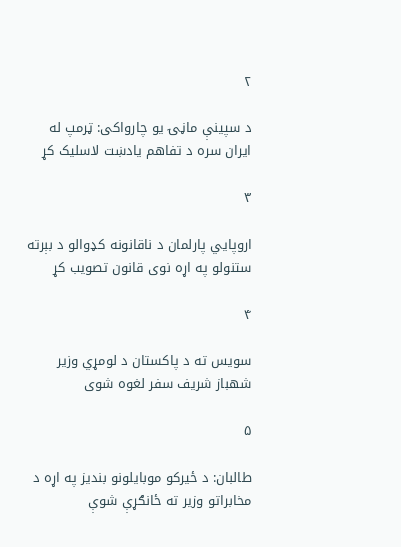۲

د سپینې ماڼۍ یو چارواکی: ټرمپ له ایران سره د تفاهم یادښت لاسلیک کړ

۳

اروپايي پارلمان د ناقانونه کډوالو د بېرته ستنولو په اړه نوی قانون تصویب کړ

۴

سویس ته د پاکستان د لومړي وزیر شهباز شریف سفر لغوه شوی

۵

طالبان: د ځیرکو موبایلونو بندیز په اړه د مخابراتو وزیر ته ځانګړې شوې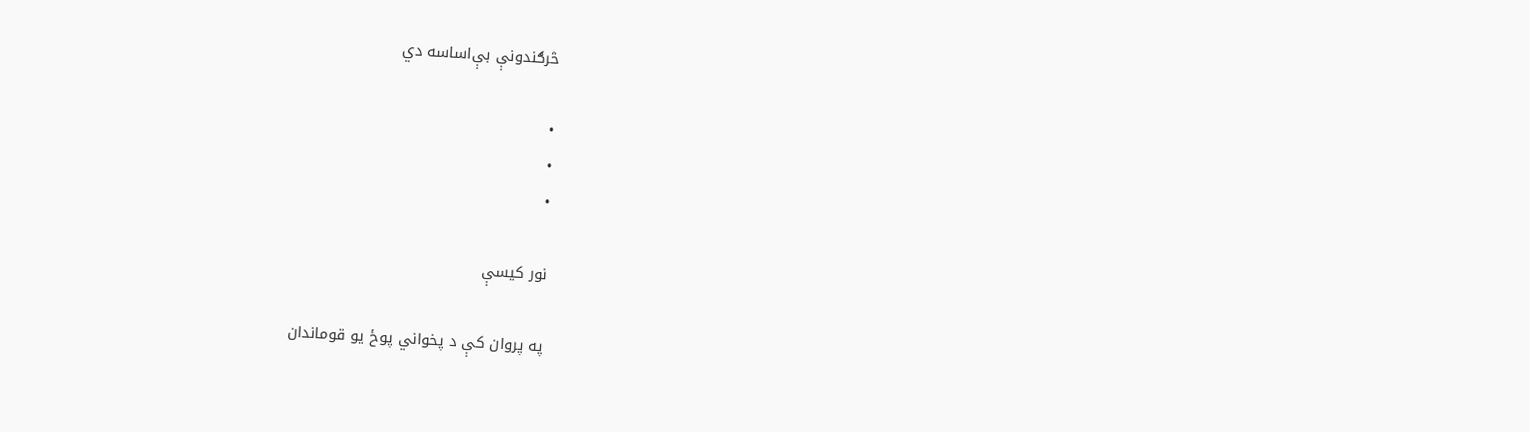څرګندونې بې‌اساسه دي

•
•
•

نور کیسې

په پروان کې د پخواني پوځ یو قوماندان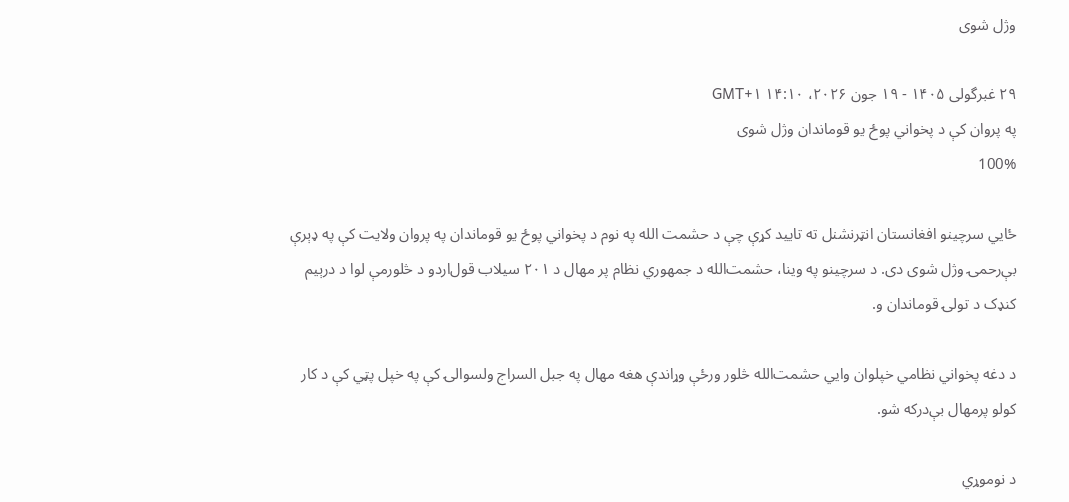وژل شوی

۲۹ غبرگولی ۱۴۰۵ - ۱۹ جون ۲۰۲۶، ۱۴:۱۰ GMT+۱
په پروان کې د پخواني پوځ یو قوماندان وژل شوی
100%

ځايي سرچینو افغانستان انټرنشنل ته تایید کړې چې د حشمت الله په نوم د پخواني پوځ یو قوماندان په پروان ولایت کې په ډېرې بې‌رحمۍ وژل شوی دی. د سرچینو په وینا، حشمت‌الله د جمهوري نظام پر مهال د ۲۰۱ سیلاب قول‌اردو د څلورمې لوا د درېیم کنډک د تولۍ قوماندان و.

د دغه پخواني نظامي خپلوان وایي حشمت‌الله څلور ورځې وړاندې هغه مهال په جبل السراج ولسوالۍ کې په خپل پټي کې د کار کولو پرمهال بې‌درکه شو.

د نوموړي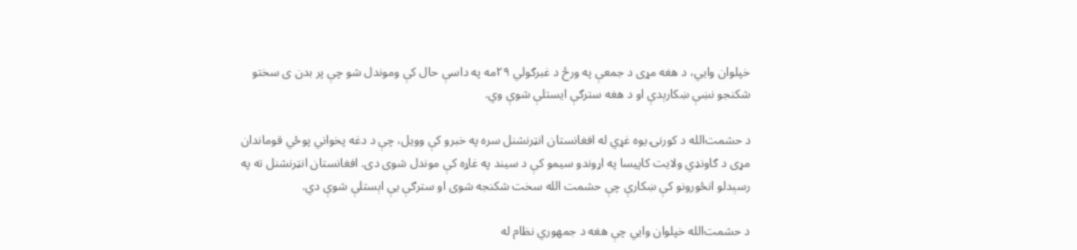خپلوان وايي، د هغه مړی د جمعې په ورځ د غبرګولي ۲۹مه په داسې حال کې وموندل شو چې پر بدن ی سختو شکنجو نښې ښکارېدې او د هغه سترګې ایستلې شوې وي.

د حشمت‌الله د کورنۍ یوه غړي له افغانستان انټرنشنل سره په خبرو کې وویل، چې د دغه پخواني پوځي قوماندان مړی د ګاونډي ولایت کاپیسا په اړوندو سیمو کې د سیند په غاړه کې موندل شوی دی. افغانستان انټرنشنل ته په رسېدلو انځورونو کې ښکارې چې حشمت الله سخت شکنجه شوی او سترګې یې اېستلې شوې دي.

د حشمت‌الله خپلوان وایي چې هغه د جمهوري نظام له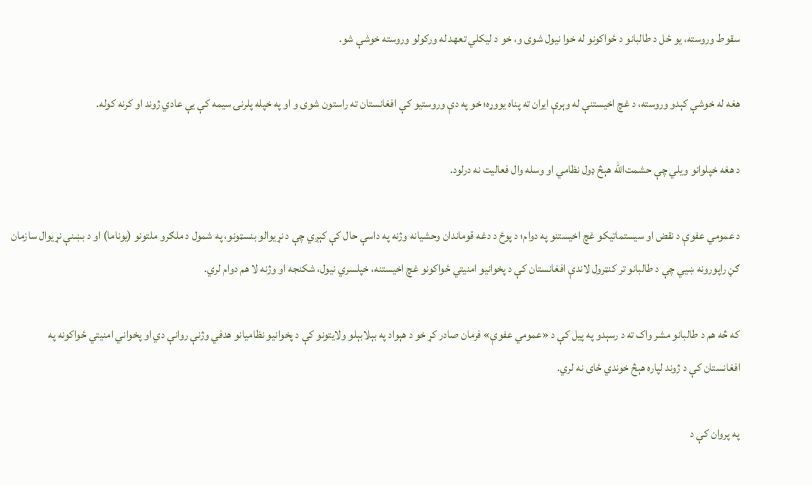سقوط وروسته، یو ځل د طالبانو د ځواکونو له خوا نیول شوی و، خو د لیکلي تعهد له ورکولو وروسته خوشې شو.

هغه له خوشې کېدو وروسته، د غچ اخیستنې له وېرې ایران ته پناه یووړه؛ خو په دې وروستیو کې افغانستان ته راستون شوی و او په خپله پلرنۍ سیمه کې یې عادي ژوند او کرنه کوله.

د هغه خپلوانو ویلي چې حشمت‌الله هېڅ ډول نظامي او وسله وال فعالیت نه درلود.

د عمومي عفوې د نقض او سیستماتیکو غچ اخیستنو په دوام؛ د پوځ د دغه قوماندان وحشیانه وژنه په داسې حال کې کېږي چې د نړیوالو بنسټونو، په شمول د ملګرو ملتونو (یوناما) او د بښنې نړیوال سازمان ګڼ راپورونه ښيي چې د طالبانو تر کنټرول لاندې افغانستان کې د پخوانیو امنیتي ځواکونو غچ اخیستنه، خپلسري نیول، شکنجه او وژنه لا هم دوام لري.

که څه هم د طالبانو مشر واک ته د رسېدو په پیل کې د «عمومي عفوې» فرمان صادر کړ خو د هېواد په بېلابېلو ولایتونو کې د پخوانیو نظاميانو هدفي وژنې روانې دي او پخواني امنیتي ځواکونه په افغانستان کې د ژوند لپاره هېڅ خوندي ځای نه لري.

په پروان کې د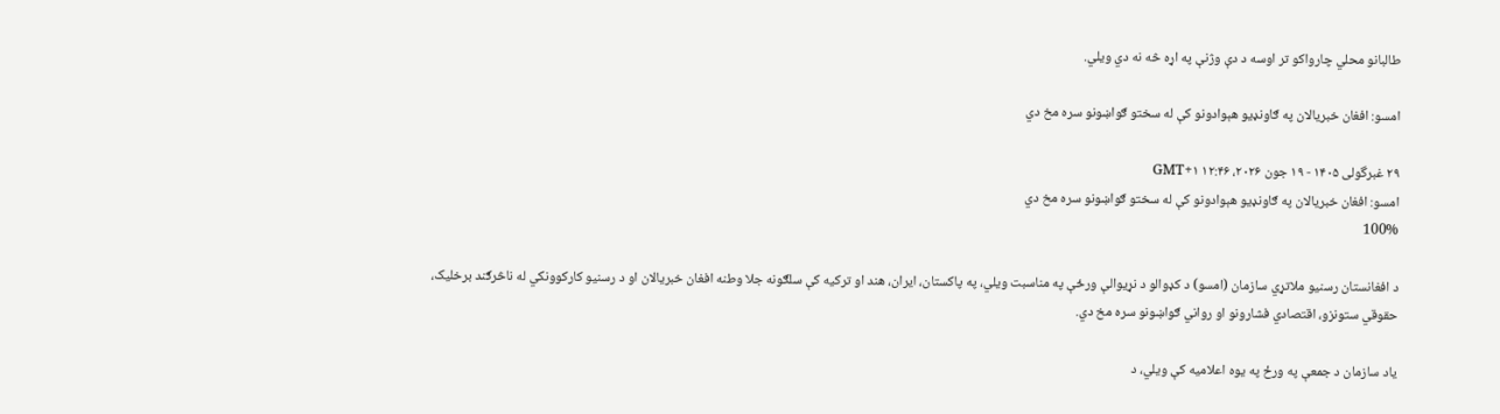طالبانو محلي چارواکو تر اوسه د دې وژنې په اړه څه نه دي ویلي.

امسو: افغان خبریالان په ګاونډیو هېوادونو کې له سختو ګواښونو سره مخ دي

۲۹ غبرگولی ۱۴۰۵ - ۱۹ جون ۲۰۲۶، ۱۲:۴۶ GMT+۱
امسو: افغان خبریالان په ګاونډیو هېوادونو کې له سختو ګواښونو سره مخ دي
100%

د افغانستان رسنیو ملاتړي سازمان (امسو) د کډوالو د نړیوالې ورځې په مناسبت ویلي، په پاکستان، ایران، هند او ترکیه کې سلګونه جلا وطنه افغان خبریالان او د رسنیو کارکوونکي له ناڅرګند برخلیک، حقوقي ستونزو، اقتصادي فشارونو او رواني ګواښونو سره مخ دي.

یاد سازمان د جمعې په ورځ په یوه اعلامیه کې ویلي، د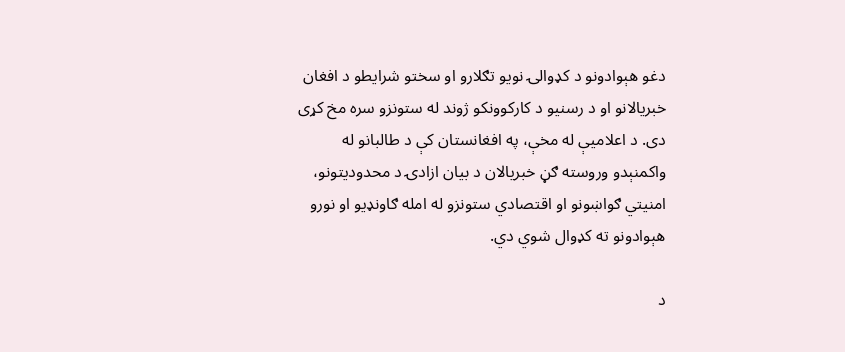دغو هېوادونو د کډوالۍ نویو تګلارو او سختو شرایطو د افغان خبریالانو او د رسنیو د کارکوونکو ژوند له ستونزو سره مخ کړی دی. د اعلامیې له مخې، په افغانستان کې د طالبانو له واکمنېدو وروسته ګڼ خبریالان د بیان ازادۍ د محدودیتونو، امنیتي ګواښونو او اقتصادي ستونزو له امله ګاونډیو او نورو هېوادونو ته کډوال شوي دي.

د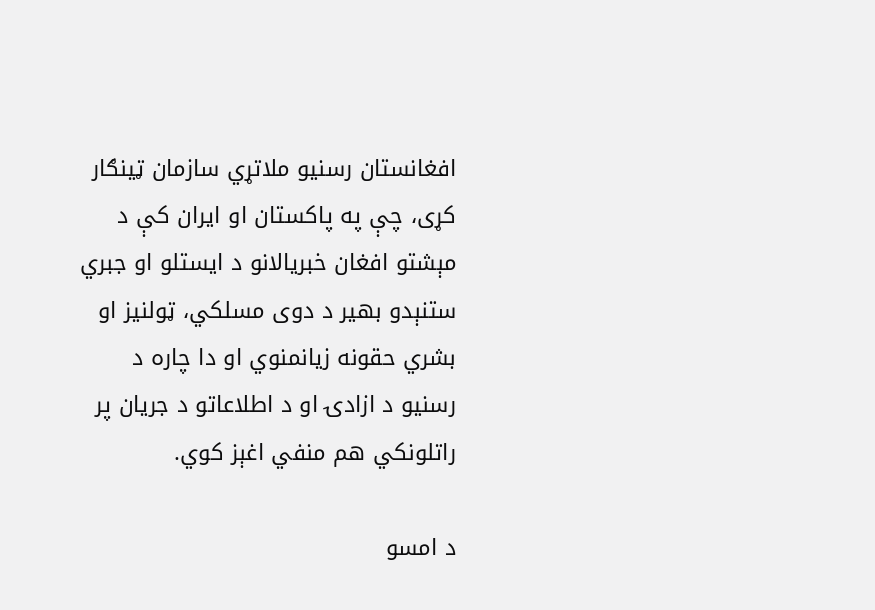افغانستان رسنیو ملاتړي سازمان ټینګار کړی، چې په پاکستان او ایران کې د مېشتو افغان خبریالانو د ایستلو او جبري ستنېدو بهیر د دوی مسلکي، ټولنیز او بشري حقونه زیانمنوي او دا چاره د رسنیو د ازادۍ او د اطلاعاتو د جریان پر راتلونکي هم منفي اغېز کوي.

د امسو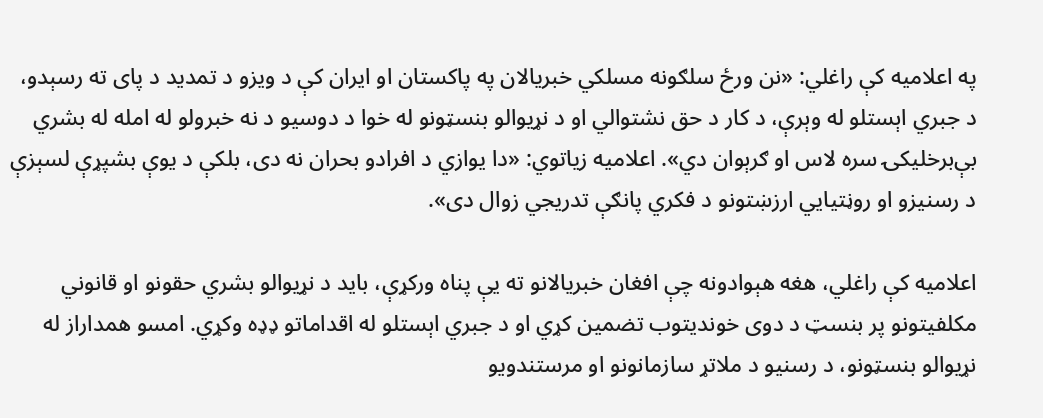په اعلامیه کې راغلي: «نن ورځ سلګونه مسلکي خبریالان په پاکستان او ایران کې د ویزو د تمدید د پای ته رسېدو، د جبري اېستلو له وېرې، د کار د حق نشتوالي او د نړیوالو بنسټونو له خوا د دوسیو د نه خبرولو له امله له بشري بې‌برخلیکۍ سره لاس او ګرېوان دي». اعلامیه زیاتوي: «دا یوازي د افرادو بحران نه دی، بلکې د یوې بشپړې لسېزې د رسنیزو او روڼتیايي ارزښتونو د فکري پانګې تدریجي زوال دی».

اعلامیه کې راغلي، هغه هېوادونه چې افغان خبریالانو ته یې پناه ورکړې، باید د نړیوالو بشري حقونو او قانوني مکلفیتونو پر بنسټ د دوی خوندیتوب تضمین کړي او د جبري اېستلو له اقداماتو ډډه وکړي. امسو همداراز له نړیوالو بنسټونو، د رسنیو د ملاتړ سازمانونو او مرستندویو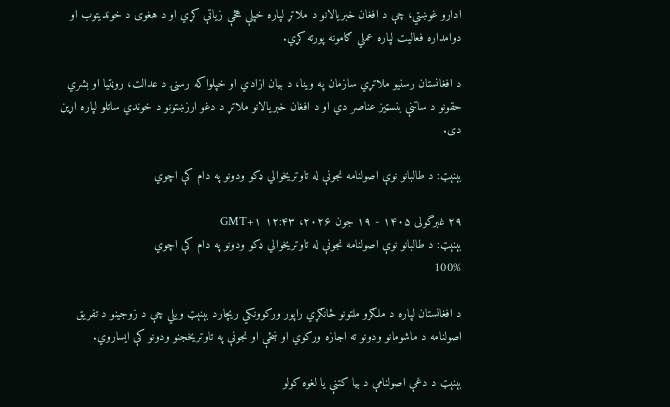ادارو غوښتي، چې د افغان خبریالانو د ملاتړ لپاره خپلې هڅې زیاتې کړي او د هغوی د خوندیتوب او دوامداره فعالیت لپاره عملي ګامونه پورته کړي.

د افغانستان رسنیو ملاتړي سازمان په وینا، د بیان ازادي او خپلواکه رسنۍ د عدالت، روڼتیا او بشري حقونو د ساتنې بنسټیز عناصر دي او د افغان خبریالانو ملاتړ د دغو ارزښتونو د خوندي ساتلو لپاره اړین دی.

بېنېټ: د طالبانو نوې اصولنامه نجونې له تاوتریخوالي ډکو ودونو په دام کې اچوي

۲۹ غبرگولی ۱۴۰۵ - ۱۹ جون ۲۰۲۶، ۱۲:۴۳ GMT+۱
بېنېټ: د طالبانو نوې اصولنامه نجونې له تاوتریخوالي ډکو ودونو په دام کې اچوي
100%

د افغانستان لپاره د ملګرو ملتونو ځانګړي راپور ورکوونکي ریچارد بېنېټ ویلي چې د زوجینو د تفریق اصولنامه د ماشومانو ودونو ته اجازه ورکوي او ښځې او نجونې په تاوتریخجنو ودونو کې ایساروي.

بېنېټ د دغې اصولنامې د بیا کتنې یا لغوه کولو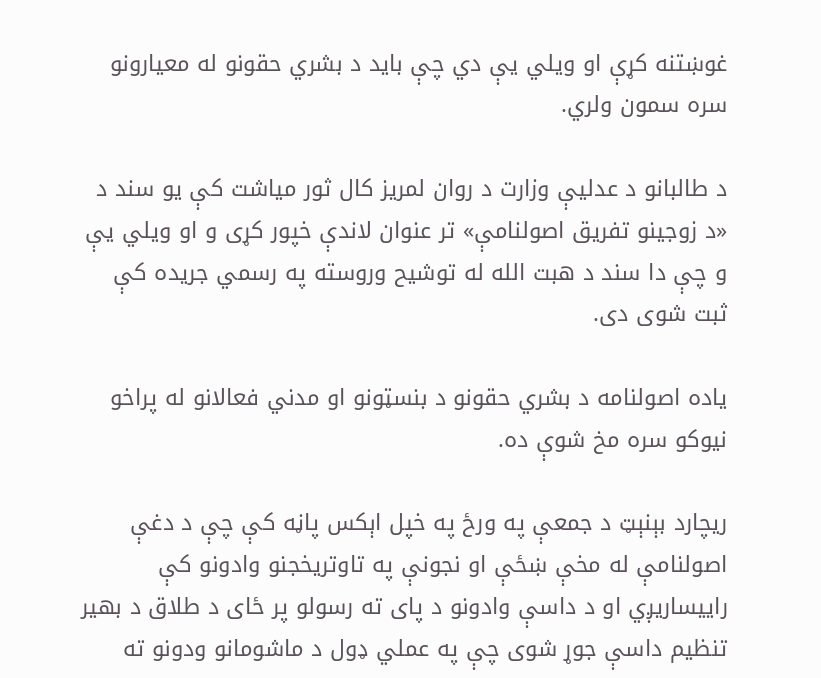غوښتنه کړې او ویلي یې دي چې باید د بشري حقونو له معیارونو سره سمون ولري.

د طالبانو د عدلیې وزارت د روان لمریز کال ثور میاشت کې یو سند د «د زوجینو تفریق اصولنامې» تر عنوان لاندې خپور کړی و او ویلي یې و چې دا سند د هبت الله له توشیح وروسته په رسمي جریده کې ثبت شوی دی.

یاده اصولنامه د بشري حقونو د بنسټونو او مدني فعالانو له پراخو نیوکو سره مخ شوې ده.

ریچارد بېنېټ د جمعې په ورځ په خپل اېکس پاڼه کې چې د دغې اصولنامې له مخې ښځې او نجونې په تاوتریخجنو وادونو کې راییساریږي او د داسې وادونو د پای ته رسولو پر ځای د طلاق د بهیر تنظیم داسې جوړ شوی چې په عملي ډول د ماشومانو ودونو ته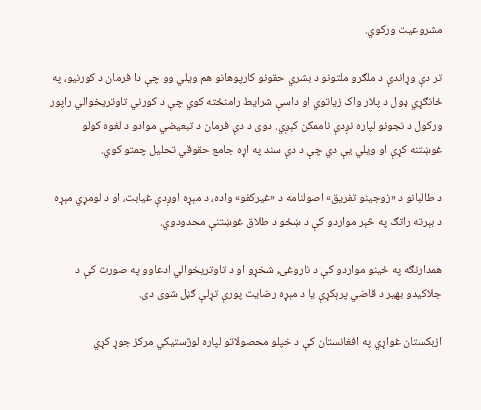مشروعیت ورکوي.

تر دې وړاندې د ملګرو ملتونو د بشري حقونو کارپوهانو هم ویلي وو چې دا فرمان د کورنیو، په ځانګړي ډول د پلار واک زیاتوي او داسې شرایط رامنځته کوي چې د کورني تاوتریخوالي راپور ورکول د نجونو لپاره نږدې ناممکن کېږي. دوی د دې فرمان د تبعیضي موادو د لغوه کولو غوښتنه کړې او ویلي یې دي چې د دې سند په اړه جامع حقوقي تحلیل چمتو کوي.

د طالبانو د «زوجینو تفریق» اصولنامه د «غیرکفو» واده، د مېړه اوږدې غیابت، او د لومړي مېړه د بېرته راتګ په څېر مواردو کې د ښځو د طلاق غوښتنې محدودوي.

همدارنګه په ځینو مواردو کې د ناروغۍ، شخړو او د تاوتریخوالي ادعاوو په صورت کې د جلاکیدو بهیر د قاضي پرېکړې یا د مېړه رضایت پورې تړلې ګڼل شوی دی.

ازبکستان غواړي په افغانستان کې د خپلو محصولاتو لپاره لوژستیکي مرکز جوړ کړي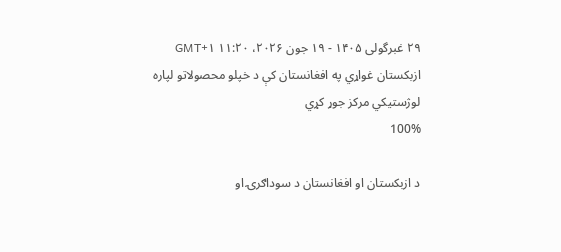۲۹ غبرگولی ۱۴۰۵ - ۱۹ جون ۲۰۲۶، ۱۱:۲۰ GMT+۱
ازبکستان غواړي په افغانستان کې د خپلو محصولاتو لپاره لوژستیکي مرکز جوړ کړي
100%

د ازبکستان او افغانستان د سوداګرۍ او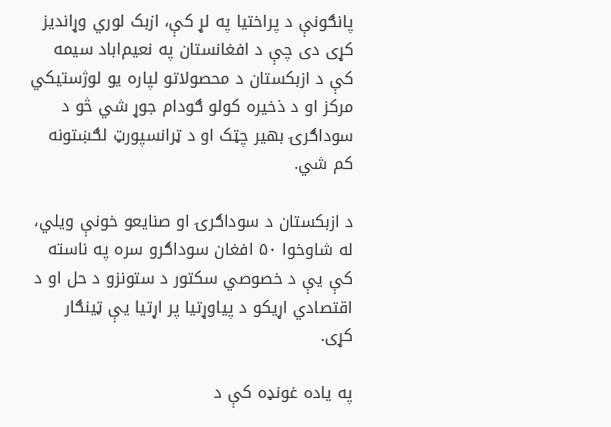پانګونې د پراختیا په لړ کې، ازبک لوري وړاندیز کړی دی چې د افغانستان په نعیم‌اباد سیمه کې د ازبکستان د محصولاتو لپاره یو لوژستیکي مرکز او د ذخیره کولو ګودام جوړ شي څو د سوداګرۍ بهیر چټک او د ټرانسپورټ لګښتونه کم شي.

د ازبکستان د سوداګرۍ او صنایعو خونې ویلي، له شاوخوا ۵۰ افغان سوداګرو سره په ناسته کې یې د خصوصي سکتور د ستونزو د حل او د اقتصادي اړیکو د پیاوړتیا پر اړتیا یې ټینګار کړی.

په یاده غونډه کې د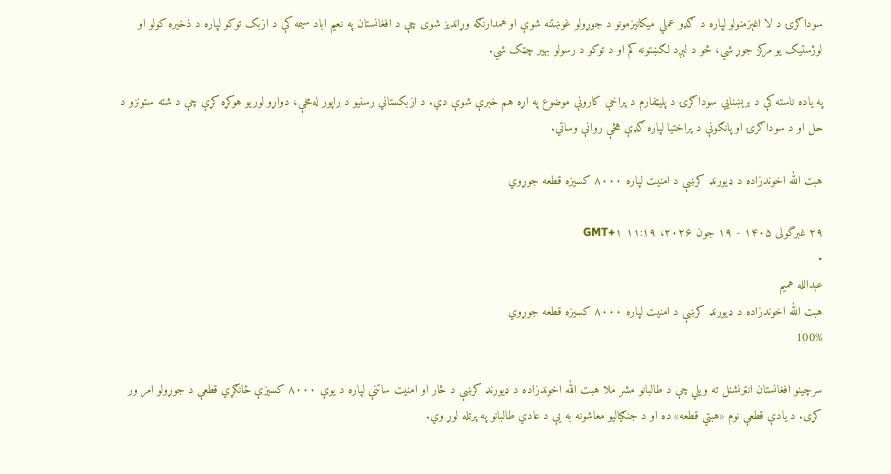سوداګرۍ د لا اغېزمنولو لپاره د ګډو عملي میکانیزمونو د جوړولو غوښتنه شوې او همدارنګه وړاندیز شوی چې د افغانستان په نعیم اباد سیمه کې د ازبک توکو لپاره د ذخیره کولو او لوژستیک یو مرکز جوړ شي، څو د لېږد لګښتونه کم او د توکو د رسولو بهیر چټک شي.

په یاده ناسته کې د برېښنايي سوداګرۍ د پلیټفارم د پراخې کارونې موضوع په اړه هم خبرې شوې دي. د ازبکستاني رسنیو د راپور له‌مخې، دواړو لوریو هوکړه کړې چې د شته ستونزو د حل او د سوداګرۍ او پانګونې د پراختیا لپاره ګډې هڅې روانې وساتي.

هبت الله اخوندزاده د ډیورنډ کرښې د امنیت لپاره ۸۰۰۰ کسیزه قطعه جوړوي

۲۹ غبرگولی ۱۴۰۵ - ۱۹ جون ۲۰۲۶، ۱۱:۱۹ GMT+۱
•
عبدالله همیم
هبت الله اخوندزاده د ډیورنډ کرښې د امنیت لپاره ۸۰۰۰ کسیزه قطعه جوړوي
100%

سرچینو افغانستان انټرنشنل ته ویلي چې د طالبانو مشر ملا هبت الله اخوندزاده د ډیورنډ کرښې د څار او امنیت ساتنې لپاره د یوې ۸۰۰۰ کسیزې ځانګړي قطعې د جوړولو امر ور کړی. د یادې قطعې نوم «هبتي قطعه» ده او د جنګیالیو معاشونه به یې د عادي طالبانو په پرتله لوړ وي.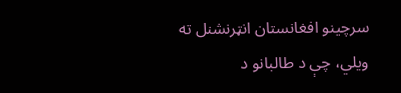سرچینو افغانستان انټرنشنل ته ویلي، چې د طالبانو د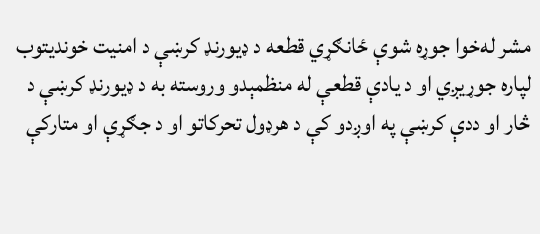مشر له‌خوا جوړه شوې ځانګړي قطعه د ډیورنډ کرښې د امنیت خوندیتوب لپاره جوړیږي او د یادې قطعې له منظمېدو وروسته به د ډیورنډ کرښې د څار او ددې کرښې په اوږدو کې د هرډول تحرکاتو او د جګړې او متارکې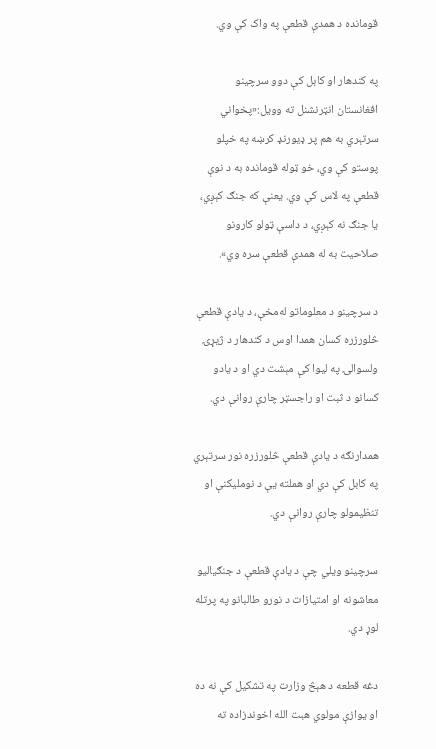قومانده د همدې قطعې په واک کې وي.

په کندهار او کابل کې دوو سرچینو افغانستان انټرنشنل ته وویل:«پخواني سرتېري به هم پر ډیورنډ کرښه په خپلو پوستو کې وي، خو ټوله قومانده به د نوې قطعې په لاس کې وي. یعنې که جنګ کېږي، یا جنګ نه کېږي، د داسې ټولو کارونو صلاحیت به له همدې قطعې سره وي».

د سرچینو د معلوماتو له‌مخې، د یادې قطعې څلورزره کسان همدا اوس د کندهار د ژیړۍ ولسوالۍ په لیوا کې مېشت دي او د یادو کسانو د ثبت او راجسټر چارې روانې دي.

همدارنګه د یادې قطعې څلورزره نور سرتېري په کابل کې دي او هملته یې د نوملیکنې او تنظیمولو چارې روانې دي.

سرچینو ویلي چې د یادې قطعې د جنګیالیو معاشونه او امتیازات د نورو طالبانو په پرتله لوړ دي.

دغه قطعه د هېڅ وزارت په تشکیل کې نه ده او یوازې مولوي هبت الله اخوندزاده ته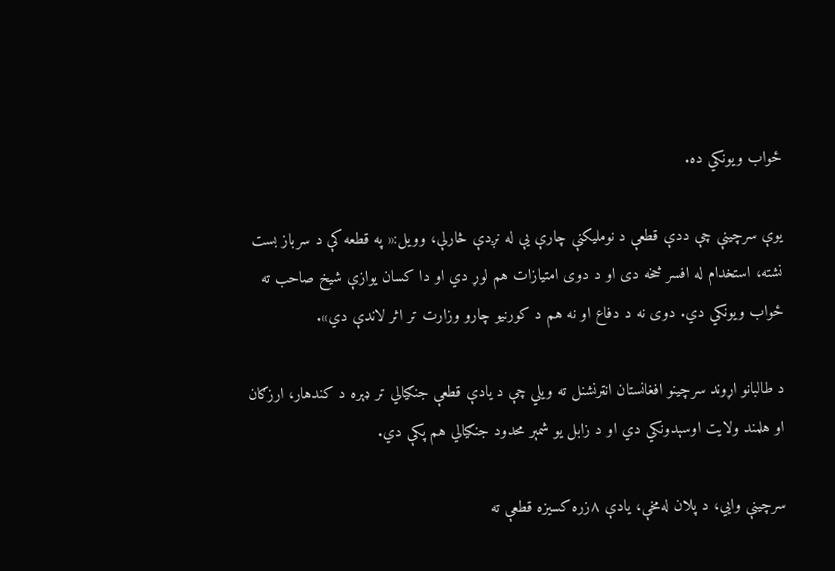ځواب ویونکي ده.

یوې سرچینې چې ددې قطعې د نوملیکنې چارې یې له نږدې څارلې، وویل:« په قطعه کې د سرباز بست نشته، استخدام له افسر څخه دی او د دوی امتیازات هم لوړ دي او دا کسان یوازې شیخ صاحب ته ځواب ویونکي دي. دوی نه د دفاع او نه هم د کورنیو چارو وزارت تر اثر لاندې دي».

د طالبانو اړوند سرچینو افغانستان انټرنشنل ته ویلي چې د یادې قطعې جنګیالي تر ډېره د کندهار، ارزګان او هلمند ولایت اوسېدونکي دي او د زابل یو شمېر محدود جنګیالي هم پکې دي.

سرچینې وايي، د پلان له‌مخې، یادې ۸زره کسیزه قطعې ته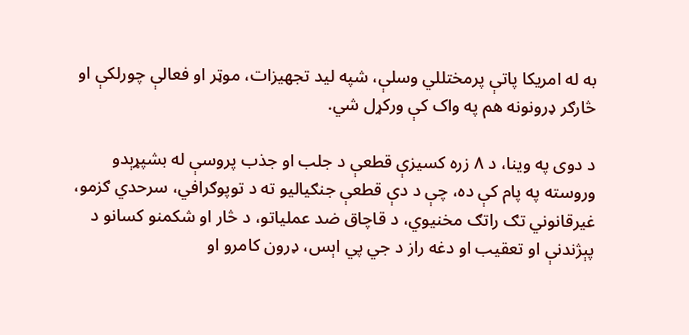به له امریکا پاتې پرمختللي وسلې، شپه لید تجهیزات، موټر او فعالې چورلکې او څارګر ډرونونه هم په واک کې ورکړل شي.

د دوی په وینا، د ۸ زره کسیزې قطعې د جلب او جذب پروسې له بشپړېدو وروسته په پام کې ده، چې د دې قطعې جنګیالیو ته د توپوګرافي، سرحدي ګزمو، غیرقانوني تګ راتګ مخنیوي، د قاچاق ضد عملیاتو، د څار او شکمنو کسانو د پېژندنې او تعقیب او دغه راز د جي پي اېس، ډرون کامرو او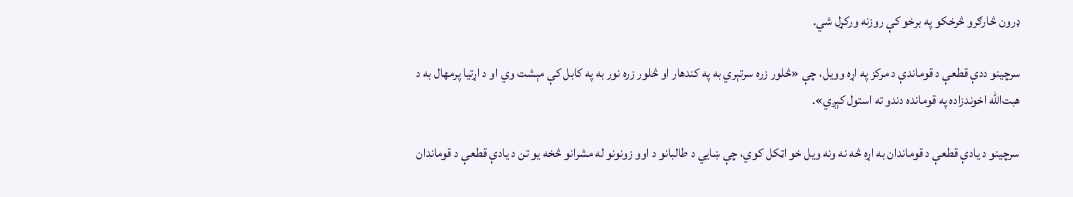ډرون څارګرو څرخکو په برخو کې روزنه ورکړل شي.

سرچینو ددې قطعې د قوماندې د مرکز په اړه وویل، چې «څلور زره سرتېري به په کندهار او څلور زره نور به په کابل کې مېشت وي او د اړتیا پرمهال به د هبت‌الله اخوندزاده په قومانده دندو ته استول کېږي».

سرچینو د یادې قطعې د قوماندان به اړه څه نه ونه ویل خو اټکل کوي، چې ښايي د طالبانو د اوو زونونو له مشرانو څخه یو تن د یادې قطعې د قوماندان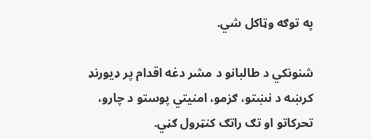په توګه وټاکل شي.

شنونکي د طالبانو د مشر دغه اقدام پر ډیورنډ کرښه د نښتو، ګزمو، امنیتي پوستو د چارو، تحرکاتو او تګ راتګ کنټرول ګڼي.